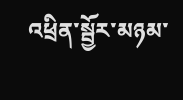འཕྲིན་སྦྱོར་མཉམ་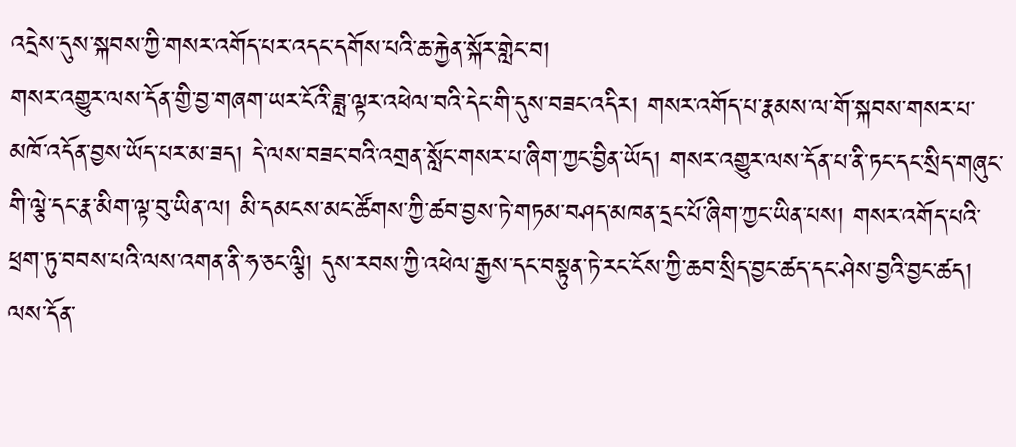འདྲེས་དུས་སྐབས་ཀྱི་གསར་འགོད་པར་འདང་དགོས་པའི་ཆ་རྐྱེན་སྐོར་གླེང་བ།
གསར་འགྱུར་ལས་དོན་གྱི་བྱ་གཞག་ཡར་ངོའི་ཟླ་ལྟར་འཕེལ་བའི་དེང་གི་དུས་བཟང་འདིར། གསར་འགོད་པ་རྣམས་ལ་གོ་སྐབས་གསར་པ་མཁོ་འདོན་བྱས་ཡོད་པར་མ་ཟད། དེ་ལས་བཟང་བའི་འགྲན་སློང་གསར་པ་ཞིག་ཀྱང་བྱིན་ཡོད། གསར་འགྱུར་ལས་དོན་པ་ནི་ཏང་དང་སྲིད་གཞུང་གི་ལྕེ་དང་རྣ་མིག་ལྟ་བུ་ཡིན་ལ། མི་དམངས་མང་ཚོགས་ཀྱི་ཚབ་བྱས་ཏེ་གཏམ་བཤད་མཁན་དྲང་པོ་ཞིག་ཀྱང་ཡིན་པས། གསར་འགོད་པའི་ཕྲག་ཏུ་བབས་པའི་ལས་འགན་ནི་ཧ་ཅང་ལྕི། དུས་རབས་ཀྱི་འཕེལ་རྒྱས་དང་བསྟུན་ཏེ་རང་ངོས་ཀྱི་ཆབ་སྲིད་བྱང་ཚད་དང་ཤེས་བྱའི་བྱང་ཚད། ལས་དོན་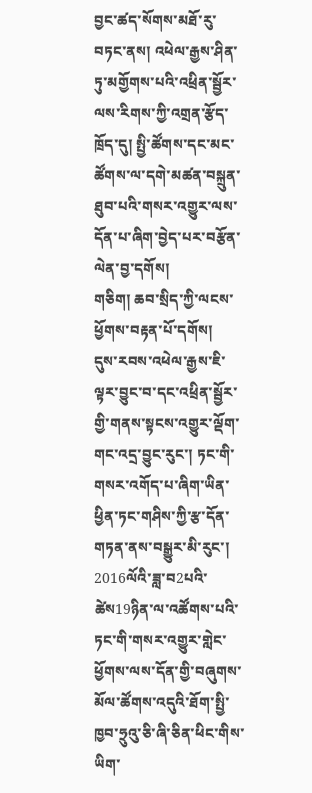བྱང་ཚད་སོགས་མཐོ་རུ་བཏང་ནས། འཕེལ་རྒྱས་ཤིན་ཏུ་མགྱོགས་པའི་འཕྲིན་སྦྱོར་ལས་རིགས་ཀྱི་འགྲན་རྩོད་ཁྲོད་དུ། སྤྱི་ཚོགས་དང་མང་ཚོགས་ལ་དགེ་མཚན་བསྐྲུན་ཐུབ་པའི་གསར་འགྱུར་ལས་དོན་པ་ཞིག་བྱེད་པར་བརྩོན་ལེན་བྱ་དགོས།
གཅིག། ཆབ་སྲིད་ཀྱི་ལངས་ཕྱོགས་བརྟན་པོ་དགོས།
དུས་རབས་འཕེལ་རྒྱས་ཇི་ལྟར་བྱུང་བ་དང་འཕྲིན་སྦྱོར་གྱི་གནས་སྟངས་འགྱུར་ལྡོག་གང་འདྲ་བྱུང་རུང་། ཏང་གི་གསར་འགོད་པ་ཞིག་ཡིན་ཕྱིན་ཏང་གཤིས་ཀྱི་རྩ་དོན་གཏན་ནས་བསྒྱུར་མི་རུང་། 2016ལོའི་ཟླ་བ2པའི་ཚེས19ཉིན་ལ་འཚོགས་པའི་ཏང་གི་གསར་འགྱུར་གླེང་ཕྱོགས་ལས་དོན་གྱི་བཞུགས་མོལ་ཚོགས་འདུའི་ཐོག་སྤྱི་ཁྱབ་ཧྲུའུ་ཅི་ཞི་ཅིན་ཕིང་གིས་ཡིག་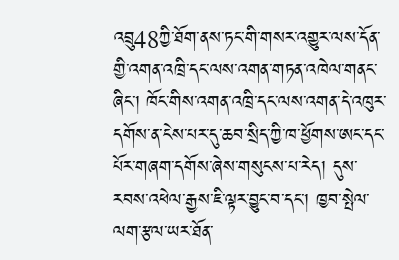འབྲུ48ཀྱི་ཐོག་ནས་ཏང་གི་གསར་འགྱུར་ལས་དོན་གྱི་འགན་འཁྲི་དང་ལས་འགན་གཏན་འཁེལ་གནང་ཞིང་། ཁོང་གིས་འགན་འཁྲི་དང་ལས་འགན་དེ་འཁུར་དགོས་ན་ངེས་པར་དུ་ཆབ་སྲིད་ཀྱི་ཁ་ཕྱོགས་ཨང་དང་པོར་གཞག་དགོས་ཞེས་གསུངས་པ་རེད། དུས་རབས་འཕེལ་རྒྱས་ཇི་ལྟར་བྱུང་བ་དང་། ཁྱབ་སྤེལ་ལག་རྩལ་ཡར་ཐོན་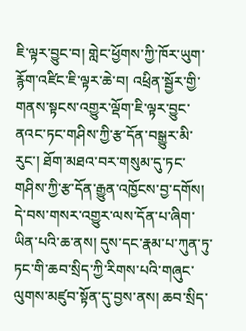ཇི་ལྟར་བྱུང་བ། གླེང་ཕྱོགས་ཀྱི་ཁོར་ཡུག་རྙོག་འཛིང་ཇི་ལྟར་ཆེ་བ། འཕྲིན་སྦྱོར་གྱི་གནས་སྟངས་འགྱུར་ལྡོག་ཇི་ལྟར་བྱུང་ནའང་ཏང་གཤིས་ཀྱི་རྩ་དོན་བསྒྱུར་མི་རུང་། ཐོག་མཐའ་བར་གསུམ་དུ་ཏང་གཤིས་ཀྱི་རྩ་དོན་རྒྱུན་འཁྱོངས་བྱ་དགོས། དེ་བས་གསར་འགྱུར་ལས་དོན་པ་ཞིག་ཡིན་པའི་ཆ་ནས། དུས་དང་རྣམ་པ་ཀུན་ཏུ་ཏང་གི་ཆབ་སྲིད་ཀྱི་རིགས་པའི་གཞུང་ལུགས་མཛུབ་སྟོན་དུ་བྱས་ནས། ཆབ་སྲིད་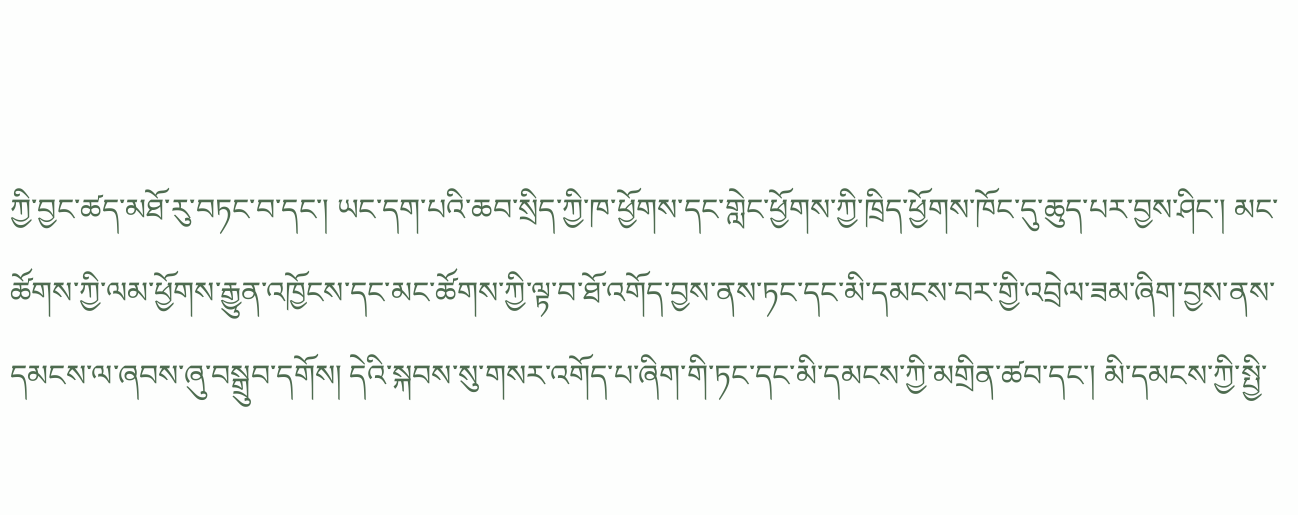ཀྱི་བྱང་ཚད་མཐོ་རུ་བཏང་བ་དང་། ཡང་དག་པའི་ཆབ་སྲིད་ཀྱི་ཁ་ཕྱོགས་དང་གླེང་ཕྱོགས་ཀྱི་ཁྲིད་ཕྱོགས་ཁོང་དུ་ཆུད་པར་བྱས་ཤིང་། མང་ཚོགས་ཀྱི་ལམ་ཕྱོགས་རྒྱུན་འཁྱོངས་དང་མང་ཚོགས་ཀྱི་ལྟ་བ་ཐོ་འགོད་བྱས་ནས་ཏང་དང་མི་དམངས་བར་གྱི་འབྲེལ་ཟམ་ཞིག་བྱས་ནས་དམངས་ལ་ཞབས་ཞུ་བསྒྲུབ་དགོས། དེའི་སྐབས་སུ་གསར་འགོད་པ་ཞིག་གི་ཏང་དང་མི་དམངས་ཀྱི་མགྲིན་ཚབ་དང་། མི་དམངས་ཀྱི་སྤྱི་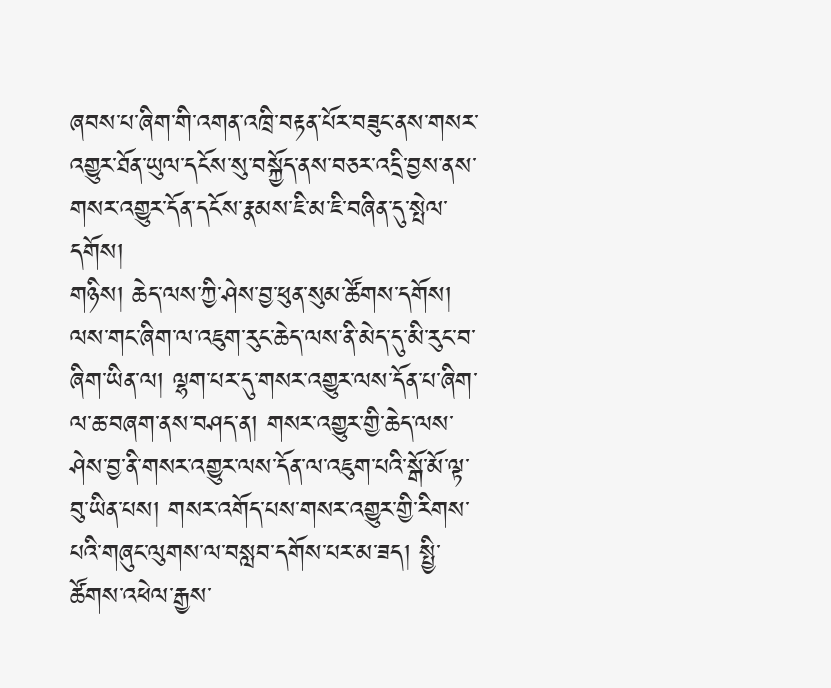ཞབས་པ་ཞིག་གི་འགན་འཁྲི་བརྟན་པོར་བཟུང་ནས་གསར་འགྱུར་ཐོན་ཡུལ་དངོས་སུ་བསྐྱོད་ནས་བཅར་འདྲི་བྱས་ནས་གསར་འགྱུར་དོན་དངོས་རྣམས་ཇི་མ་ཇི་བཞིན་དུ་སྤེལ་དགོས།
གཉིས། ཆེད་ལས་ཀྱི་ཤེས་བྱ་ཕུན་སུམ་ཚོགས་དགོས།
ལས་གང་ཞིག་ལ་འཇུག་རུང་ཆེད་ལས་ནི་མེད་དུ་མི་རུང་བ་ཞིག་ཡིན་ལ། ལྷག་པར་དུ་གསར་འགྱུར་ལས་དོན་པ་ཞིག་ལ་ཆ་བཞག་ནས་བཤད་ན། གསར་འགྱུར་གྱི་ཆེད་ལས་ཤེས་བྱ་ནི་གསར་འགྱུར་ལས་དོན་ལ་འཇུག་པའི་སྒོ་མོ་ལྟ་བུ་ཡིན་པས། གསར་འགོད་པས་གསར་འགྱུར་གྱི་རིགས་པའི་གཞུང་ལུགས་ལ་བསླབ་དགོས་པར་མ་ཟད། སྤྱི་ཚོགས་འཕེལ་རྒྱས་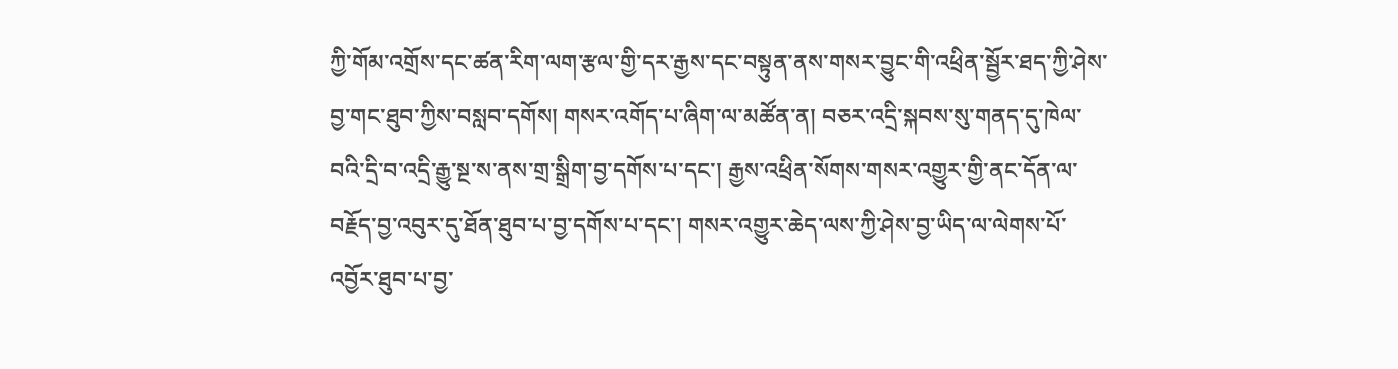ཀྱི་གོམ་འགྲོས་དང་ཚན་རིག་ལག་རྩལ་གྱི་དར་རྒྱས་དང་བསྟུན་ནས་གསར་བྱུང་གི་འཕྲིན་སྦྱོར་ཐད་ཀྱི་ཤེས་བྱ་གང་ཐུབ་ཀྱིས་བསླབ་དགོས། གསར་འགོད་པ་ཞིག་ལ་མཚོན་ན། བཅར་འདྲི་སྐབས་སུ་གནད་དུ་ཁེལ་བའི་དྲི་བ་འདྲི་རྒྱུ་སྔ་ས་ནས་གྲ་སྒྲིག་བྱ་དགོས་པ་དང་། རྒྱས་འཕྲིན་སོགས་གསར་འགྱུར་གྱི་ནང་དོན་ལ་བརྗོད་བྱ་འབུར་དུ་ཐོན་ཐུབ་པ་བྱ་དགོས་པ་དང་། གསར་འགྱུར་ཆེད་ལས་ཀྱི་ཤེས་བྱ་ཡིད་ལ་ལེགས་པོ་འབྱོར་ཐུབ་པ་བྱ་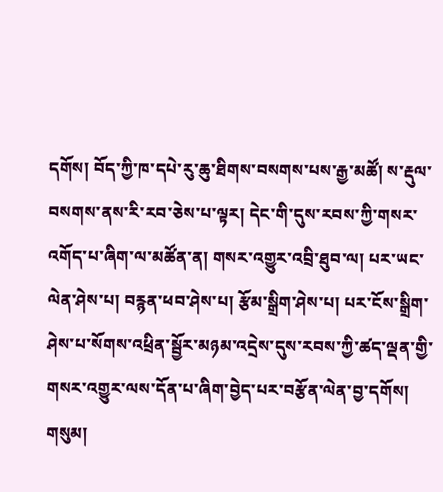དགོས། བོད་ཀྱི་ཁ་དཔེ་རུ་ཆུ་ཐིགས་བསགས་པས་རྒྱ་མཚོ། ས་རྡུལ་བསགས་ནས་རི་རབ་ཅེས་པ་ལྟར། དེང་གི་དུས་རབས་ཀྱི་གསར་འགོད་པ་ཞིག་ལ་མཚོན་ན། གསར་འགྱུར་འབྲི་ཐུབ་ལ། པར་ཡང་ལེན་ཤེས་པ། བརྙན་ཕབ་ཤེས་པ། རྩོམ་སྒྲིག་ཤེས་པ། པར་ངོས་སྒྲིག་ཤེས་པ་སོགས་འཕྲིན་སྦྱོར་མཉམ་འདྲེས་དུས་རབས་ཀྱི་ཚད་ལྡན་གྱི་གསར་འགྱུར་ལས་དོན་པ་ཞིག་བྱེད་པར་བརྩོན་ལེན་བྱ་དགོས།
གསུམ།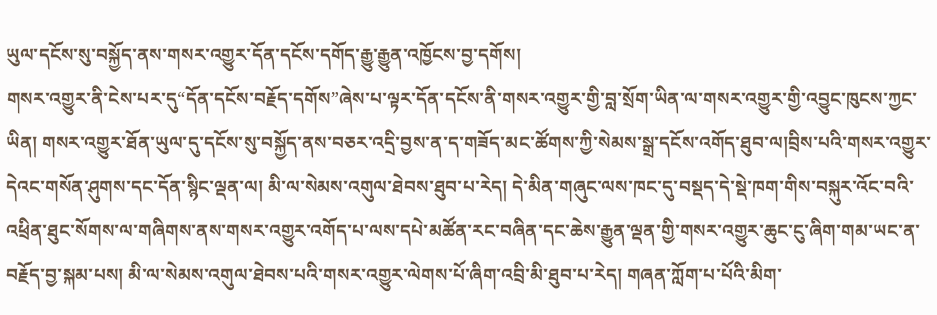ཡུལ་དངོས་སུ་བསྐྱོད་ནས་གསར་འགྱུར་དོན་དངོས་དགོད་རྒྱུ་རྒྱུན་འཁྱོངས་བྱ་དགོས།
གསར་འགྱུར་ནི་ངེས་པར་དུ“དོན་དངོས་བརྗོད་དགོས”ཞེས་པ་ལྟར་དོན་དངོས་ནི་གསར་འགྱུར་གྱི་བླ་སྲོག་ཡིན་ལ་གསར་འགྱུར་གྱི་འབྱུང་ཁུངས་ཀྱང་ཡིན། གསར་འགྱུར་ཐོན་ཡུལ་དུ་དངོས་སུ་བསྐྱོད་ནས་བཅར་འདྲི་བྱས་ན་ད་གཟོད་མང་ཚོགས་ཀྱི་སེམས་སྒྲ་དངོས་འགོད་ཐུབ་ལ།བྲིས་པའི་གསར་འགྱུར་དེའང་གསོན་ཤུགས་དང་དོན་སྙིང་ལྡན་ལ། མི་ལ་སེམས་འགུལ་ཐེབས་ཐུབ་པ་རེད། དེ་མིན་གཞུང་ལས་ཁང་དུ་བསྡད་དེ་སྡེ་ཁག་གིས་བསྐུར་འོང་བའི་འཕྲིན་ཐུང་སོགས་ལ་གཞིགས་ནས་གསར་འགྱུར་འགོད་པ་ལས་དཔེ་མཚོན་རང་བཞིན་དང་ཆེས་རྒྱུན་ལྡན་གྱི་གསར་འགྱུར་ཆུང་ངུ་ཞིག་གམ་ཡང་ན་བརྗོད་བྱ་སྐམ་པས། མི་ལ་སེམས་འགུལ་ཐེབས་པའི་གསར་འགྱུར་ལེགས་པོ་ཞིག་འབྲི་མི་ཐུབ་པ་རེད། གཞན་ཀློག་པ་པོའི་མིག་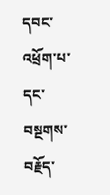དབང་འཕྲོག་པ་དང་བསྔགས་བརྗོད་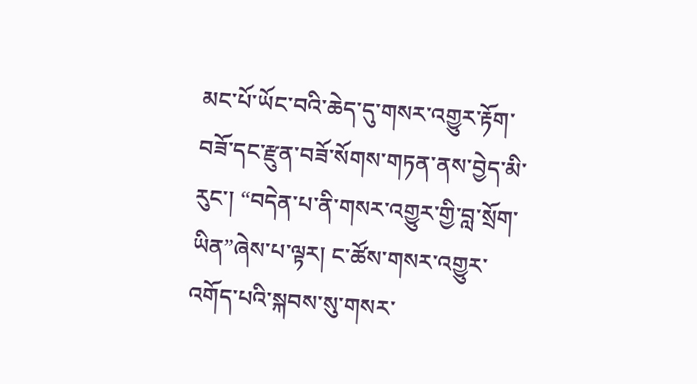མང་པོ་ཡོང་བའི་ཆེད་དུ་གསར་འགྱུར་རྟོག་བཟོ་དང་རྫུན་བཟོ་སོགས་གཏན་ནས་བྱེད་མི་རུང་། “བདེན་པ་ནི་གསར་འགྱུར་གྱི་བླ་སྲོག་ཡིན”ཞེས་པ་ལྟར། ང་ཚོས་གསར་འགྱུར་འགོད་པའི་སྐབས་སུ་གསར་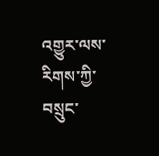འགྱུར་ལས་རིགས་ཀྱི་བསྲུང་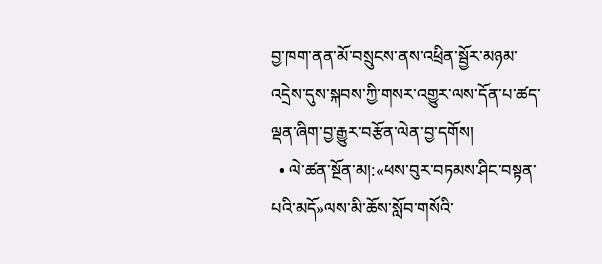བྱ་ཁག་ནན་མོ་བསྲུངས་ནས་འཕྲིན་སྦྱོར་མཉམ་འདྲེས་དུས་སྐབས་ཀྱི་གསར་འགྱུར་ལས་དོན་པ་ཚད་ལྡན་ཞིག་བྱ་རྒྱུར་བརྩོན་ལེན་བྱ་དགོས།
  • ལེ་ཚན་སྔོན་མ།:«ཕས་བུར་བཏམས་ཤིང་བསྟན་པའི་མདོ»ལས་མི་ཆོས་སློབ་གསོའི་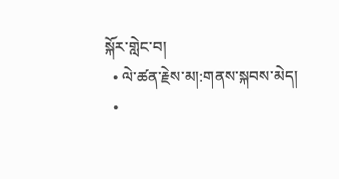སྐོར་གླེང་བ།
  • ལེ་ཚན་རྗེས་མ།:གནས་སྐབས་མེད།
  •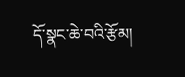དོ་སྣང་ཆེ་བའི་རྩོམ།